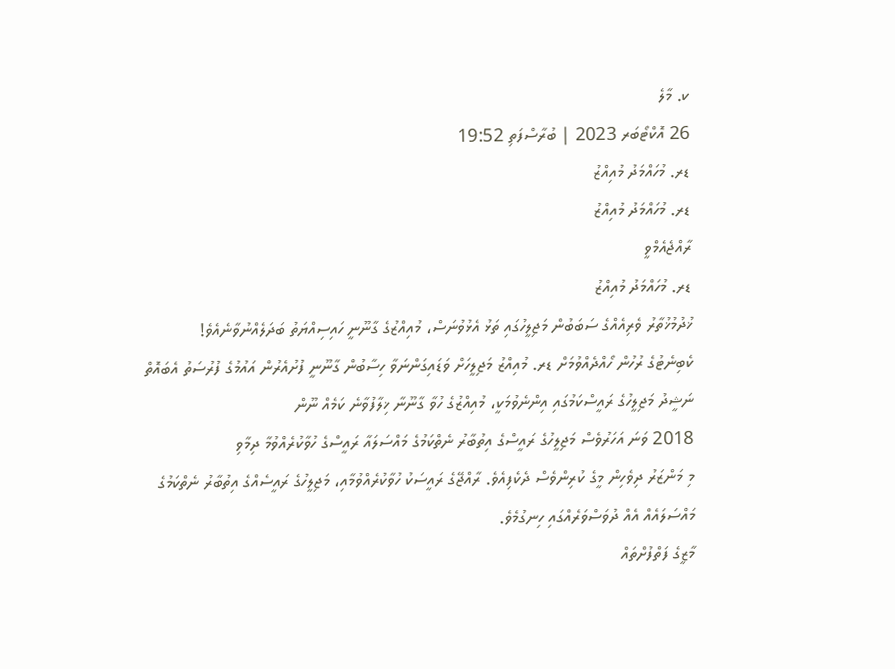ކ. މާލެ
26 އޮކްޓޯބަރ 2023 | ބުރާސްފަތި 19:52
ޑރ. މުހައްމަދު މުއިއްޒު
ޑރ. މުހައްމަދު މުއިއްޒު
ރާއްޖެއެމްވީ
ޑރ. މުހައްމަދު މުއިއްޒު
ޚުދުމުޚުތާރު ވެރިއެއްގެ ސަބަބުން މަޖިލީހުގައި ތަޅު އެޅުވުނަސް، މުއިއްޒުގެ ގާނޫނީ ހައިސިއްޔަތު ބަދަލެއްނުވާނެއެވެ!
ކެބިނެޓުގެ ރުހުން ހޯއްދެއްވުމަށް ޑރ. މުއިއްޒު މަޖިލީހަށް ވަޑައިގަންނަވާ ހިސާބުން ގާނޫނީ ފުށުއެރުން އައުމުގެ ފުރުސަތު އެބައޮތް
ނަޝީދު މަޖިލީހުގެ ރައީސްކަމުގައި އިންނެވުމަކީ، މުއިއްޒުގެ ހުވާ ގާނޫނާ ޚިލާފުވާނެ ކަމެއް ނޫން
2018 ވަނަ އަހަރުވެސް މަޖިލީހުގެ ރައީސްގެ އިތުބާރު ނެތްކަމުގެ މައްސަލައާ ރައީސްގެ ހުވާކުރެއްވުމާ ދިމާވި
މި މަންޒަރު ދިވެހިން މީގެ ކުރިންވެސް ދެކެފިއެވެ. ރާއްޖޭގެ ރައީސަކު ހުވާކުރެއްވުމާއި، މަޖިލީހުގެ ރައީސެއްގެ އިތުބާރު ނެތްކަމުގެ މައްސަލައެއް އެއް ދުވަސްވަރެއްގައި ހިނގުމެވެ.
މާޒީގެ ފަތްފުށްތައް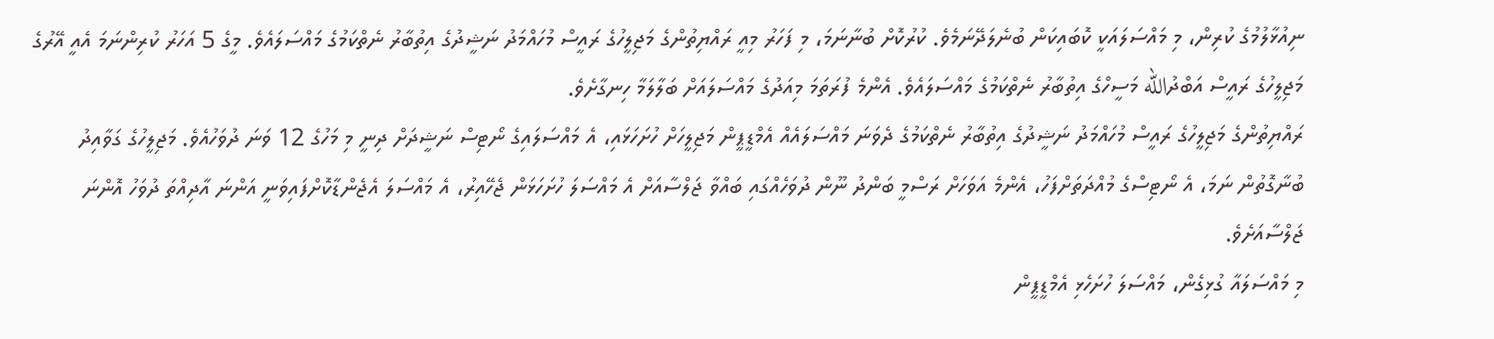ނިއުޅާލުމުގެ ކުރިން، މި މައްސަލައަކީ ކޮބައިކަން ބުނެލަދޭނަމެވެ. ކުރުކޮށް ބުނާނަމަ، މި ފަހަރު މިއީ ރައްޔިތުންގެ މަޖިލީހުގެ ރައީސް މުހައްމަދު ނަޝީދުގެ އިތުބާރު ނެތްކަމުގެ މައްސަލައެވެ. މީގެ 5 އަހަރު ކުރިންނަމަ އެއީ އޭރުގެ މަޖިލީހުގެ ރައީސް އަބްދުالله މަސީހްގެ އިތުބާރު ނެތްކަމުގެ މައްސަލައެވެ. އެންމެ ފުރަތަމަ މިއަދުގެ މައްސަލައަށް ބަލާލަމާ ހިނގާށެވެ.
ރައްޔިތުންގެ މަޖިލީހުގެ ރައީސް މުހައްމަދު ނަޝީދުގެ އިތުބާރު ނެތްކަމުގެ ދެވަނަ މައްސަލައެއް އެމްޑީޕީން މަޖިލީހަށް ހުށަހަޅައި، އެ މައްސަލައިގެ ނޯޓިސް ނަޝީދަށް ދިނީ މި މަހުގެ 12 ވަނަ ދުވަހުއެވެ. މަޖިލީހުގެ ގަވާއިދު ބުނާގޮތުން ނަމަ، އެ ނޯޓިސްގެ މުއްދަތަށްފަހު، އެންމެ އަވަހަށް ރަސްމީ ބަންދު ނޫން ދުވަހެއްގައި ބައްވާ ޖަލްސާއަށް އެ މައްސަލަ ހުށަހަޅަން ޖެހޭއިރު، އެ މައްސަލަ އެޖެންޑާކޮށްފައިވަނީ އަންނަ އާދިއްތަ ދުވަހު އޮންނަ ޖަލްސާއަށެވެ.
މި މައްސަލައާ ގުޅިގެން، މައްސަލަ ހުށަހެޅި އެމްޑީޕީން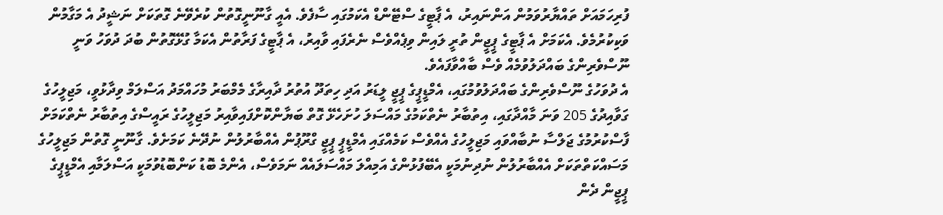ފުރިހަމައަށް ތައްޔާރުވަމުން އަންނައިރު، އެ ޕާޓީގެ ސްޓޭންޑް އެކަމުގައި ސާފެވެ. އެއީ ގާނޫނީގޮތުން ކުރެވޭނެ ގޮތަކަށް ނަޝީދު އެ މަގާމުން ވަކިކުރުމެވެ. އެކަމަށް އެ ޕާޓީގެ ޕީޖީން ތުރީ ލައިން ވިޕެއްވެސް ނެރެފައި ވާއިރު، އެ ޕާޓީގެ ފަރާތުން އެކަމާ ގުޅޭގޮތުން ބުދަ ދުވަހު ވަނީ ނޫސްވެރިންގެ ބައްދަލުވުމެއް ވެސް ބާއްވާފައެވެ.
އެ ދުވަހުގެ ނޫސްވެރިންގެ ބައްދަލުވުމުގައި، އެމްޑީޕީގެ ޕީޖީ ލީޑަރު އަދި ހިތަދޫ އުތުރު ދާއިރާގެ މެމްބަރު މުހައްމަދު އަސްލަމް ވިދާޅުވީ، މަޖިލީހުގެ ގަވާއިދުގެ 205 ވަނަ މާއްދާގައި، އިތުބާރު ނެތްކަމުގެ މައްސަލަ ހުށަހެޅޭ ގޮތް ބަޔާންކޮށްފައިވާއިރު މަޖިލީހުގެ ރައީސްގެ އިތުބާރު ނެތްކަމަށް ފާސްކުރުމުގެ ޖަލްސާ ނުބާއްވައި މަޖިލީހުގެ އެއްވެސް ކަމެއްގައި އެމްޑީޕީ ޕީޖީ ގްރޫޕުން އެއްބާރުލުން ނުދޭނެ ކަމަށެވެ. ގާނޫނީ ގޮތުން މަޖިލީހުގެ މަސައްކަތްތަކަށް އެއްބާރުލުން ނުދިނުމަކީ އެބޭފުޅުންގެ އަމިއްލަ މައްސަލައެއް ނަމަވެސް، އެންމެ ބޮޑު ކަންބޮޑުވުމަކީ އަސްލަމާއި އެމްޑީޕީގެ ޕީޖީން ދެން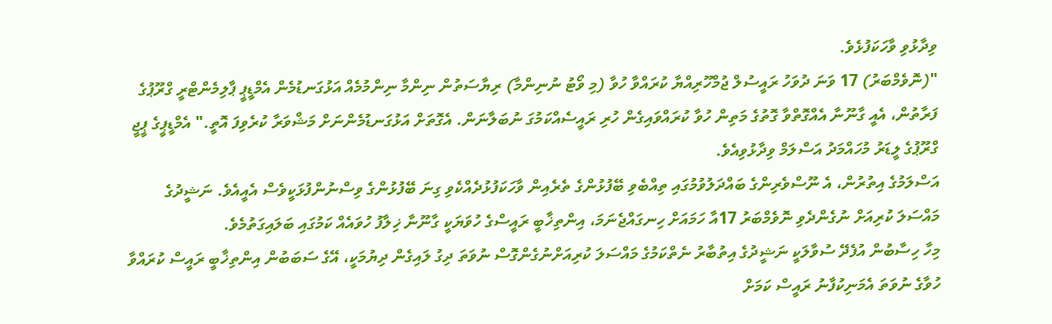ވިދާޅުވި ވާހަކަފުޅެވެ.
"(ނޮވެމްބަރު) 17 ވަނަ ދުވަހު ރައީސުލް ޖުމްހޫރިއްޔާ ކުރައްވާ ހުވާ (މި ވޯޓު ނުނިންމާ) ރިޔާސަތުން ނިންމާ ނިންމުމެއް އަޅުގަނޑުމެން އެމްޑީޕީ ޕާލިމެންޓްރީ ގްރޫޕުގެ ފަރާތުން، އެއީ ގާނޫނާ އެއްގޮތްވާ ގޮތުގެ މަތިން ހުވާ ކުރައްވައިގެން ހުރި ރައީސެއްކަމުގަ ނުބަލާނަން. އެގޮތަށް އަޅުގަނޑުމެންނަށް މަޝްވަރާ ކުރެވިފަ އޮތީ." އެމްޑީޕީގެ ޕީޖީ ގްރޫޕުގެ ލީޑަރު މުހައްމަދު އަސްލަމް ވިދާޅުވިއެވެ.
އަސްލަމުގެ އިތުރުން، އެ ނޫސްވެރިންގެ ބައްދަލުވުމުގައި ތިއްބެވި ބޭފުޅުންގެ ތެރެއިން ވާހަކަފުޅުދެއްކެވި ގިނަ ބޭފުޅުންގެ ވިސްނުންފުޅަކީވެސް އެއީއެވެ. ނަޝީދުގެ މައްސަލަ ކުރިއަށް ނުގެންދެވި ނޮވެމްބަރު 17އާ ހަމައަށް ހިނގައްޖެނަމަ، އިންތިޚާބީ ރައީސްގެ ހުވަޔަކީ ގާނޫނާ ޚިލާފު ހުވައެއް ކަމުގައި ބަލައިގަތުމެވެ.
މިހާ ހިސާބުން އުފެދޭ ސުވާލަކީ ނަޝީދުގެ އިތުބާރު ނެތްކަމުގެ މައްސަލަ ކުރިއަށްނުގެންގޮސް ނުވަތަ ދިގު ލައިގެން ދިޔުމަކީ، އޭގެ ސަބަބުން އިންތިޚާބީ ރައީސް ކުރައްވާ ހުވާގެ ނުވަތަ އެމަނިކުފާނު ރައީސް ކަމަށް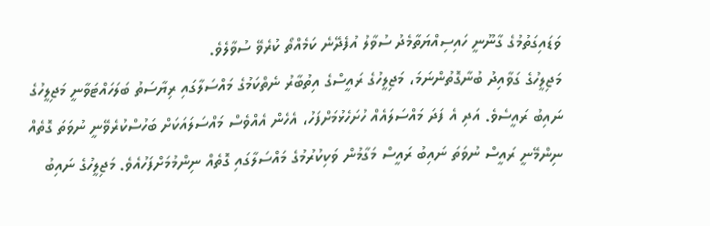ވަޑައިގަތުމުގެ ގާނޫނީ ހައިސިއްޔަތާމެދު ސުވާލު އުފެދޭނެ ކަމެއްތޯ ކުރެވޭ ސުވާލެވެ.
މަޖިލީހުގެ ގަވާއިދު ބުނާގޮތުންނަމަ، މަޖިލީހުގެ ރައީސްގެ އިތުބާރު ނެތްކަމުގެ މައްސަލާގައި ރިޔާސަތު ބަލަހައްޓަވާނީ މަޖިލީހުގެ ނައިބު ރައީސެވެ. އަދި އެ ފަދަ މައްސަލައެއް ހުށަހެޅުމަށްފަހު، އެހެން އެއްވެސް މައްސަލައަކަށް ބަހުސްކުރެވޭނީ ނުވަތަ ގޮތެއް ނިންމޭނީ ރައީސް ނުވަތަ ނައިބު ރައީސް މަގާމުން ވަކިކުރުމުގެ މައްސަލާގައި ގޮތެއް ނިންމުމަށްފަހުއެވެ. މަޖިލީހުގެ ނައިބު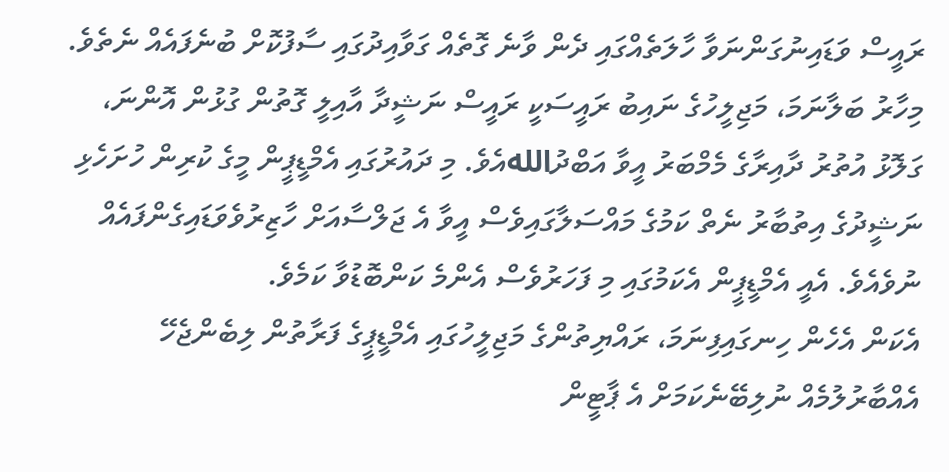ރައީސް ވަޑައިނުގަންނަވާ ހާލަތެއްގައި ދެން ވާނެ ގޮތެއް ގަވާއިދުގައި ސާފުކޮށް ބުނެފައެއް ނެތެވެ.
މިހާރު ބަލާނަމަ، މަޖިލީހުގެ ނައިބު ރައީސަކީ ރައީސް ނަޝީދާ އާއިލީ ގޮތުން ގުޅުން އޮންނަ، ގަލޮޅު އުތުރު ދާއިރާގެ މެމްބަރު އީވާ އަބްދުاللهއެވެ. މި ދައުރުގައި އެމްޑީޕީން މީގެ ކުރިން ހުށަހެޅި ނަޝީދުގެ އިތުބާރު ނެތް ކަމުގެ މައްސަލާގައިވެސް އީވާ އެ ޖަލްސާއަށް ހާޒިރުވެވަޑައިގެންފައެއް ނުވެއެވެ. އެއީ އެމްޑީޕީން އެކަމުގައި މި ފަހަރުވެސް އެންމެ ކަންބޮޑުވާ ކަމެވެ.
އެކަން އެހެން ހިނގައިފިނަމަ، ރައްޔިތުންގެ މަޖިލީހުގައި އެމްޑީޕީގެ ފަރާތުން ލިބެންޖެހޭ އެއްބާރުލުމެއް ނުލިބޭނެކަމަށް އެ ޕާޓީން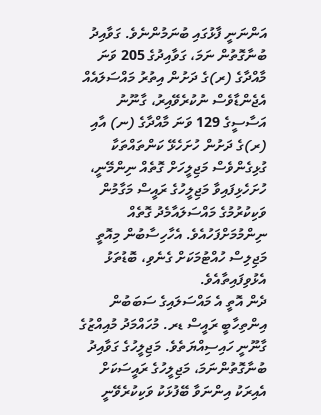އަންނަނީ ފާޅުގައި ބުނަމުންނެވެ. ގަވާއިދު ބުނާގޮތުން ނަމަ، ގަވާއިދުގެ 205 ވަނަ މާއްދާގެ (ރ)ގެ ދަށުން އިތުރު މައްސަލައެއް އެޖެންޑާވެސް ނުކުރެވޭއިރު، ގާނޫނު އަސާސީގެ 129 ވަނަ މާއްދާގެ (ނ) އާއި (ރ)ގެ ދަށުން ހުށަހެޅޭ ކަންތައްތަކާ ގުޅިގެންވެސް މަޖިލީހަށް ގޮތެއް ނިންމޭނީ، ހުށަހެޅިފައިވާ މަޖިލީހުގެ ރައީސް މަގާމުން ވަކިކުރުމުގެ މައްސަލައާމެދު ގޮތެއް ނިންމުމަށްފަހުއެވެ. އެހާހިސާބުން މިއޮތީ މަޖިލިސް ހުއްޓުމަކަށް ގެނެވި، ބޮޑުތަޅު އެޅުވިފައިތާއެވެ.
ދެން އޮތީ އެ މައްސަލައިގެ ސަބަބުން އިންތިހާބީ ރައީސް ޑރ. މުހައްމަދު މުއިއްޒުގެ ގާނޫނީ ހައިސިއްޔަތެވެ. މަޖިލީހުގެ ގަވާއިދު ބުނާގޮތުންނަމަ، މަޖިލީހުގެ ރައީސަކަށް އެއިރަކު އިންނަވާ ބޭފުޅަކު ވަކިކުރެވޭނީ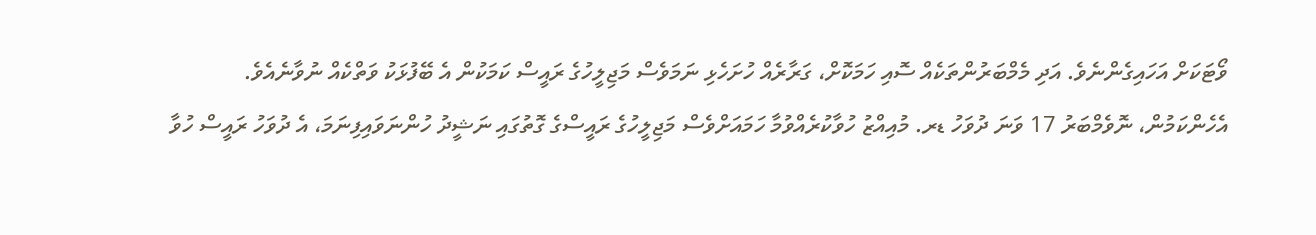ވޯޓަކަށް އަހައިގެންނެވެ. އަދި މެމްބަރުންތަކެއް ސޮއި ހަމަކޮށް، ގަރާރެއް ހުށަހެޅި ނަމަވެސް މަޖިލީހުގެ ރައީސް ކަމަކުން އެ ބޭފުޅަކު ވަތްކެއް ނުވާނެއެވެ.
އެހެންކަމުން، ނޮވެމްބަރު 17 ވަނަ ދުވަހު ޑރ. މުއިއްޒު ހުވާކުރެއްވުމާ ހަމައަށްވެސް މަޖިލީހުގެ ރައީސްގެ ގޮތުގައި ނަޝީދު ހުންނަވައިފިނަމަ، އެ ދުވަހު ރައީސް ހުވާ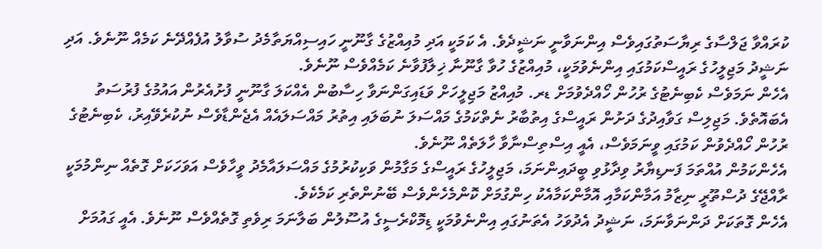ކުރައްވާ ޖަލްސާގެ ރިޔާސަތުގައިވެސް އިންނަވާނީ ނަޝީދެވެ. އެ ކަމަކީ އަދި މުއިއްޒުގެ ގާނޫނީ ހައިސިއްޔަތާމެދު ސުވާލު އުފެއްދޭނެ ކަމެއް ނޫނެވެ. އަދި ނަޝީދު މަޖިލީހުގެ ރައީސްކަމުގައި އިންނެވުމަކީ، މުއިއްޒުގެ ހުވާ ގާނޫނާ ޚިލާފުވާނެ ކަމެއްވެސް ނޫނެވެ.
އެހެން ނަމަވެސް ކެބިނެޓުގެ ރުހުން ހޯއްދެވުމަށް ޑރ. މުއިއްޒު މަޖިލީހަށް ވަޑައިގަންނަވާ ހިސާބުން އެއްކަލަ ގާނޫނީ ފުށުއެރުން އައުމުގެ ފުރުސަތު އެބައޮތެވެ. މަޖިލިސް ގަވާއިދުގެ ދަށުން ރައީސްގެ އިތުބާރު ނެތްކަމުގެ މައްސަލަ ނުބަލައި އިތުރު މައްސަލައެއް އެޖެންޑާވެސް ނުކުރެވޭއިރު، ކެބިނެޓުގެ ރުހުން ހޯއްދެވުން ކަމުގައި ވީނަމަވެސް، އެއީ އިސްތިސްނާވާ ހާލަތެއް ނޫނެވެ.
އެހެންކަމުން އުއްތަމަ ފަނޑިޔާރު ވިދާޅުވި ބީދައިންނަމަ، މަޖިލީހުގެ ރައީސްގެ މަގާމުން ވަކިކުރުމުގެ މައްސަލައާމެދު ވީހާވެސް އަވަހަކަށް ގޮތެއް ނިންމުމަކީ ރާއްޖޭގެ ދުސްތޫރީ ނިޒާމު އަމާންކަމާއި އޮމާންކަމާއެކު ހިންގުމަށް ކޮންމެހެންވެސް ބޭނުންތެރި ކަމެކެވެ.
އެހެން ގޮތަކަށް ދަންނަވާނަމަ، ނަޝީދު އެދުވަހު އެތަނުގައި އިންނެވުމަކީ ޑިމޮކްރެސީގެ އުސޫލުން ބަލާނަމަ ރިވެތި ގޮތެއްވެސް ނޫނެވެ. އެއީ ގައުމަށް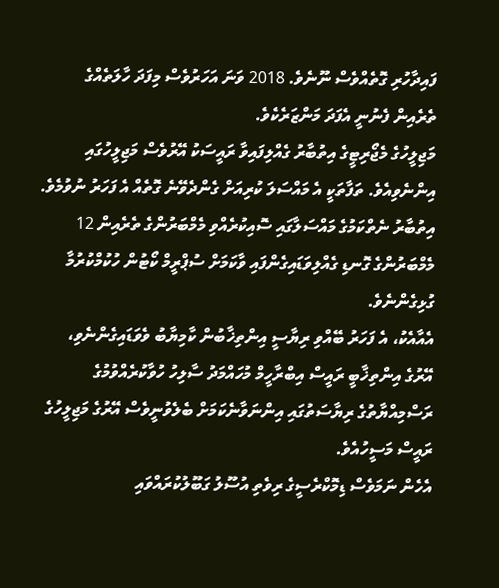ފައިދާހުރި ގޮތެއްވެސް ނޫނެވެ. 2018 ވަނަ އަހަރުވެސް މިފަދަ ހާލަތެއްގެ ތެރެއިން ފެނުނީ އެފަދަ މަންޒަރެކެވެ.
މަޖިލީހުގެ މެޖޯރިޓީގެ އިތުބާރު ގެއްލިފައިވާ ރައީސަކު އޭރުވެސް މަޖިލީހުގައި އިންނެވިއެވެ. ތަފާތަކީ އެ މައްސަލަ ކުރިއަށް ގެންދެވޭނެ ގޮތެއް އެ ފަހަރު ނުވުމެވެ. އިތުބާރު ނެތްކަމުގެ މައްސަލާގައި ސޮއިކުރެއްވި މެމްބަރުންގެ ތެރެއިން 12 މެމްބަރުންގެ ގޮނޑި ގެއްލިވަޑައިގެންފައި ވާކަމަށް ސުޕްރީމް ކޯޓުން ހުކުމްކުރުމާ ގުޅިގެންނެވެ.
އެއާއެކު، އެ ފަހަރު ބޭއްވި ރިޔާސީ އިންތިޚާބުން ކާމިޔާބު ވެވަޑައިގެންނެވި، އޭރުގެ އިންތިޚާބީ ރައީސް އިބްރާހީމް މުހައްމަދު ސާލިހު ހުވާކުރެއްވުމުގެ ރަސްމިއްޔާތުގެ ރިޔާސަތުގައި އިންނަވާނެކަމަށް ބެލެވުނީވެސް އޭރުގެ މަޖިލީހުގެ ރައީސް މަސީހުއެވެ.
އެހެން ނަމަވެސް ޑިމޮކްރެސީގެ ރިވެތި އުސޫލު ގަބޫލުކުރައްވައި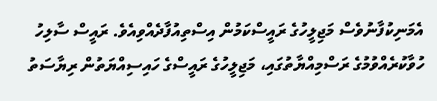އެމަނިކުފާނުވެސް މަޖިލީހުގެ ރައީސްކަމުން އިސްތިއުފާދެއްވިއެވެ. ރައީސް ސާލިހު ހުވާކުރެއްވުމުގެ ރަސްމިއްޔާތުގައި، މަޖިލީހުގެ ރައީސްގެ ހައިސިއްޔަތުން ރިޔާސަތު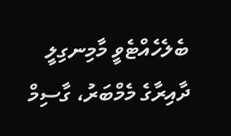ބެލެހެއްޓެވީ މާމިނގިލީ ދާއިރާގެ މެމްބަރު، ގާސިމް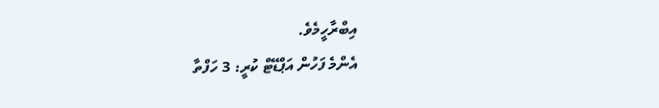އިބްރާހީމެވެ.
އެންމެ ފަހުން އަޕްޑޭޓް ކުރީ: 3 ހަފްތާ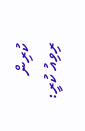ކުރިން
ރިވިއު ކުރީ: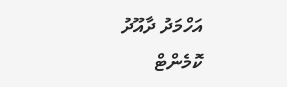އަހްމަދު ދާއޫދު
ކޮމެންޓް